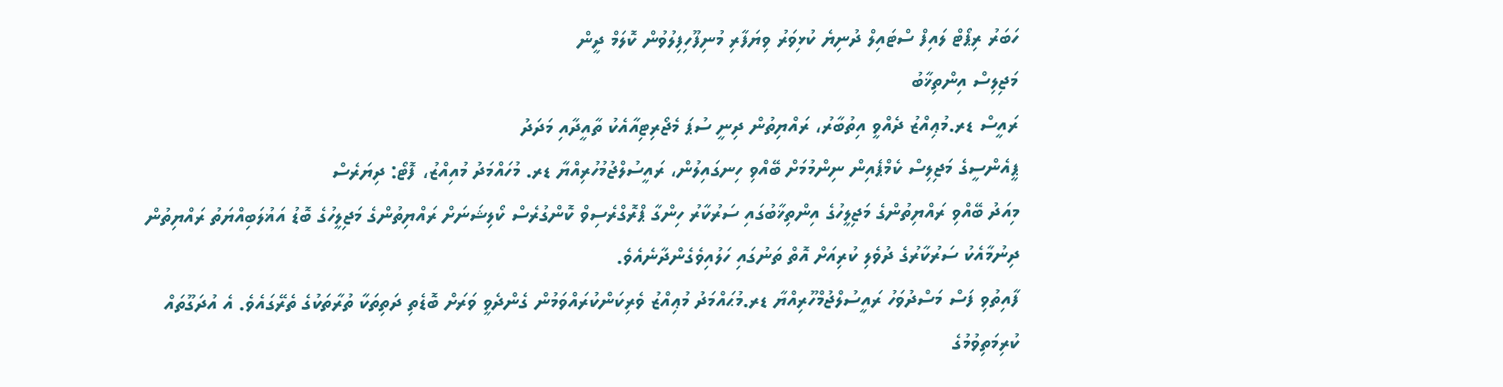ހަބަރު ރިޕޯޓް ލައިފް ސްޓައިލް ދުނިޔެ ކުޅިވަރު ވިޔަފާރި މުނިފޫހިފިލުވުން ކޮލަމް ދީން
މަޖިލިސް އިންތިޚާބު
ރައީސް ޑރ.މުޢިއްޒު ދެއްވީ އިތުބާރު، ރައްޔިތުން ދިނީ ސުޕަ މެޖޯރިޓިއާއެކު ތާއީދާއި މަދަދު
ޕީއެންސީގެ މަޖިލިސް ކެމްޕެއިން ނިންމުމަށް ބޭއްވި ހިނގައިލުން، ރައީސުލްޖުމުހުރިއްޔާ ޑރ. މުހައްމަދު މުއިއްޒު، ފޮޓޯ: ދިޔަރެސް
މިއަދު ބޭއްވި ރައްޔިތުންގެ މަޖިލީހުގެ އިންތިޚާބުގައި ސަރުކާރު ހިންގާ ޕްރޮގްރެސިވް ކޮންގުރެސް ކޯލިޝަނަށް ރައްޔިތުންގެ މަޖިލީހުގެ ބޮޑު އަޣުލަބިއްޔަތު ރައްޔިތުން ދިނުމާއެކު ސަރުކާރުގެ ދުވެލި ކުރިއަށް އޮތް ތަނުގައި ހަލުއިވެގެންދާނެއެވެ.
ފާއިތުވި ފަސް މަސްދުވަހު ރައީސުލްޖުމްހޫރިއްޔާ ޑރ.މުޙައްމަދު މުޢިއްޒު ވެރިކަންކުރައްވަމުން ގެންދެވީ ވަރަށް ބޮޑެތި ދަތިތަކާ ތުރާތަކުގެ ތެރޭގައެވެ. އެ އުދަގޫތައް ކުރިމަތިވުމުގެ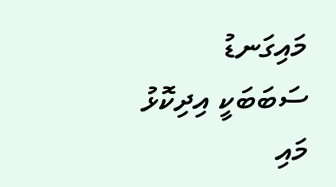މައިގަނޑު ސަބަބަކީ އިދިކޮޅު މައި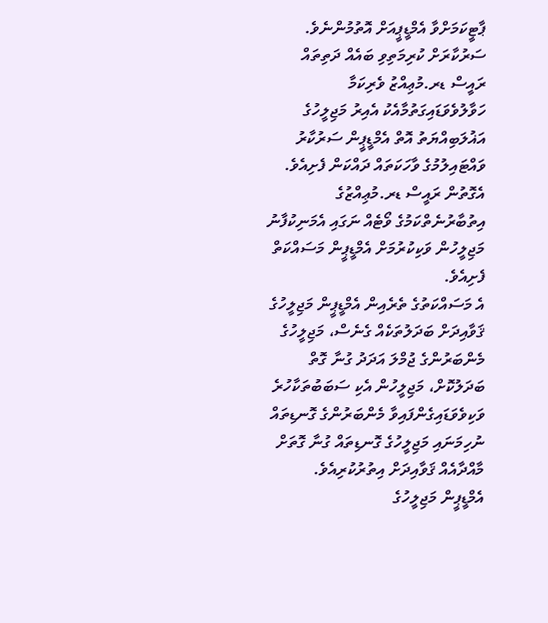ޕާޓީކަމަށްވާ އެމްޑީޕީއަށް އޮތުމުންނެވެ.
ސަރުކާރަށް ކުރިމަތިވި ބައެއް ދަތިތައް
ރައީސް ޑރ.މުޢިއްޒު ވެރިކަމާ ހަވާލުވެވަޑައިގަތުމާއެކު އެއިރު މަޖިލީހުގެ އަޣުލަބިއްޔަތު އޮތް އެމްޑީޕީން ސަރުކާރު ވައްޓައިލުމުގެ ވާހަކަތައް ދައްކަން ފެށިއެވެ. އެގޮތުން ރައީސް ޑރ.މުޢިއްޒުގެ އިތުބާރުނެތްކަމުގެ ވޯޓެއް ނަގައި އެމަނިކުފާނު މަޖިލީހުން ވަކިކުރުމަށް އެމްޑީޕީން މަސައްކަތް ފެށިއެވެ.
އެ މަސައްކަތުގެ ތެރެއިން އެމްޑީޕީން މަޖިލީހުގެ ޤަވާއިދަށް ބަދަލުތަކެއް ގެނެސް، މަޖިލީހުގެ މެންބަރުންގެ ޖުމްލަ އަދަދު ގުނާ ގޮތް ބަދަލުކޮށް، މަޖިލީހުން އެކި ސަބަބުތަކާހުރެ ވަކިވެވަޑައިގެންފައިވާ މެންބަރުންގެ ގޮނޑިތައް ނުހިމަނައި މަޖިލީހުގެ ގޮނޑިތައް ގުނާ ގޮތަށް މާއްދާއެއް ޤަވާއިދަށް އިތުރުކުރިއެވެ.
އެމްޑީޕީން މަޖިލީހުގެ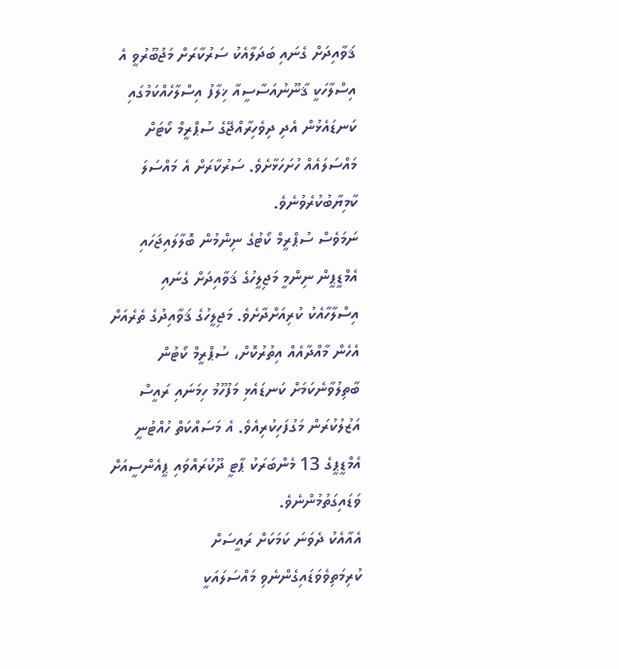ޤަވާއިދަށް ގެނައި ބަދަލާއެކު ސަރުކާރަށް މަޖުބޫރުވީ އެ އިސްލާހަކީ ޤާނޫނުއަސާސީއާ ޚިލާފު އިސްލާހެއްކަމުގައި ކަނޑައެޅުން އެދި ދިވެހިރާއްޖޭގެ ސުޕްރީމް ކޯޓަށް މައްސަލައެއް ހުށަހަޅާށެވެ. ސަރުކާރަށް އެ މައްސަލަ ކާމިޔާބުކުރެވުނެވެ.
ނަމަވެސް ސުޕްރީމް ކޯޓުގެ ނިންމުން ބޮލާލައިޖަހައި އެމްޑީޕީން ނިންމީ މަޖިލީހުގެ ޤަވާއިދަށް ގެނައި އިސްލާހާއެކު ކުރިއަށްދާށެވެ. މަޖިލީހުގެ ޤަވާއިދުގެ ތެރެއަށް އެހެން މާއްދާއެއް އިތުރުކޮށް، ސުޕްރީމް ކޯޓުން ބާތިލުވާނެކަމަށް ކަނޑައެޅި މަފުހޫމު ހިމަނައި ރައީސް އަޒުލުކުރަން މަގުފަހިކުރިއެވެ. އެ މަސައްކަތް ހުއްޓުނީ އެމްޑީޕީގެ 13 މެންބަރަކު ޕާޓީ ދޫކުރައްވައި ޕީއެންސީއަށް ވަޑައިގަތުމުންނެވެ.
އެއާއެކު ދެވަނަ ކަމަކަށް ރައީސަށް ކުރިމަތިވެވަޑައިގެންނެވި މައްސަލައަކީ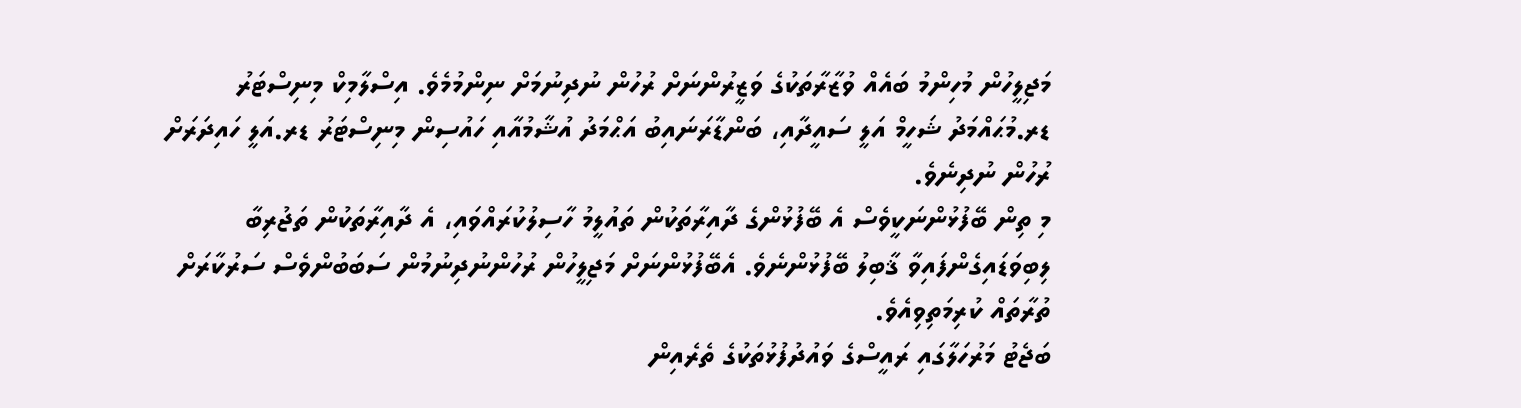މަޖިލީހުން މުހިންމު ބައެއް ވުޒާރާތަކުގެ ވަޒީރުންނަށް ރުހުން ނުދިނުމަށް ނިންމުމެވެ. އިސްލާމިކް މިނިސްޓަރު ޑރ.މުޙައްމަދު ޝަހީމް އަލީ ސައީދާއި، ބަންޑާރަނައިބު އަޙްމަދު އުޝާމުއާއި ހައުސިން މިނިސްޓަރު ޑރ.އަލީ ހައިދަރަށް ރުހުން ނުދިނެވެ.
މި ތިން ބޭފުޅުންނަކީވެސް އެ ބޭފުޅުންގެ ދާއިރާތަކުން ތައުލީމު ހާސިލުކުރައްވައި، އެ ދާއިރާތަކުން ތަޖުރިބާ ލިބިވަޑައިގެންފައިވާ ޤާބިލު ބޭފުޅުންނެވެ. އެބޭފުޅުންނަށް މަޖިލީހުން ރުހުންނުދިނުމުން ސަބަބުންވެސް ސަރުކާރަށް ތުރާތައް ކުރިމަތިވިއެވެ.
ބަޖެޓު މަރުހަލާގައި ރައީސްގެ ވައުދުފުޅުތަކުގެ ތެރެއިން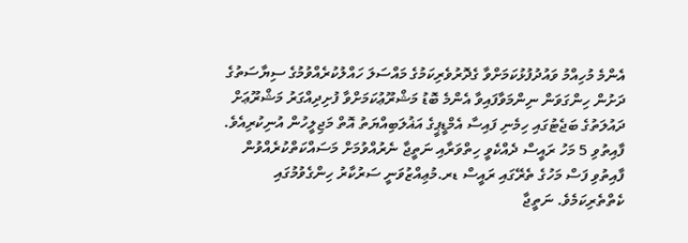އެންމެ މުހިއްމު ވައުދުފުޅުކަމަށްވާ ގެދޮރުވެރިކަމުގެ މައްސަލަ ހައްލުކުރެއްވުމުގެ ސިޔާސަތުގެ ދަށުން ހިންގަވަން ނިންމަވާފައިވާ އެންމެ ބޮޑު މަޝްރޫޢުކަމަށްވާ ފުށިދިއްގަރު މަޝްރޫޢަށް ދައުލަތުގެ ބަޖެޓުގައި ހިމެނި ފައިސާ އެމްޑީޕީގެ އަޣުލަބިއްޔަތު އޮތް މަޖިލީހުން އުނިކުރިއެވެ.
ފާއިތުވި 5 މަހު ރައީސް ދެއްކެވީ ހިތްވަރާއި ނަތީޖާ ނެރުއްވުމަށް މަސައްކަތްކުރެއްވުން
ފާއިތުވި ފަސް މަހުގެ ތެރޭގައި ރައީސް ޑރ.މުޢިއްޒުވަނީ ސަރުކާރު ހިންގެވުމުގައި ކެތްތެރިކަމެވެ. ނަތީޖާ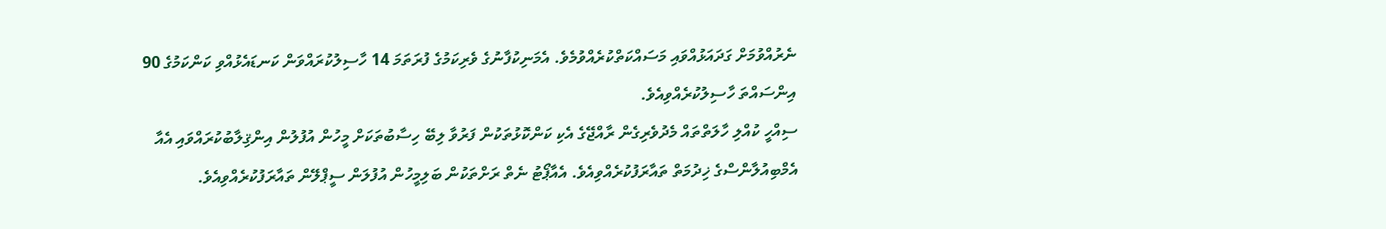ނެރުއްވުމަށް ގަދައަޅުއްވައި މަސައްކަތްކުރެއްވުމެވެ. އެމަނިކުފާނުގެ ވެރިކަމުގެ ފުރަތަމަ 14 ހާސިލުކުރައްވަން ކަނޑައެޅުއްވި ކަންކަމުގެ 90 އިންސައްތަ ހާސިލުކުރެއްވިއެވެ.
ސިއްހީ ކުއްލި ހާލަތްތައް މެދުވެރިގެން ރާއްޖޭގެ އެކި ކަންކޮޅުތަކުން ފަރުވާ ލިބޭ ހިސާބުތަކަށް މީހުން އުފުލުން އިންޤިލާބުކުރައްވައި އެއާ އެމްބިއުލާންސްގެ ޚިދުމަތް ތައާރަފުކުރެއްވިއެވެ. އެއާޕޯޓު ނެތް ރަށްތަކުން ބަލިމީހުން އުފުލަން ސީޕްލޭން ތައާރަފުކުރެއްވިއެވެ.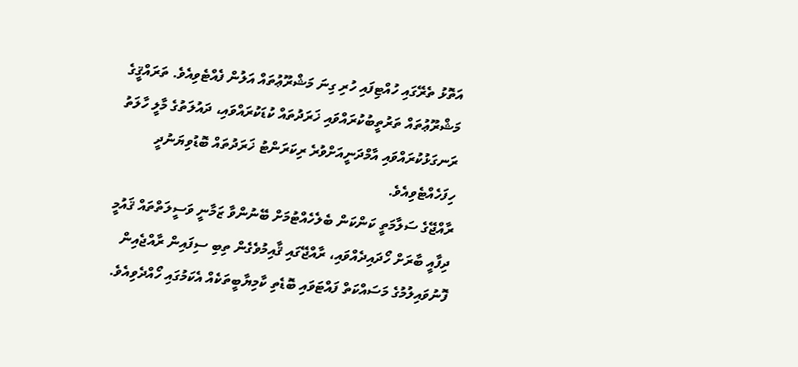އަތޮޅު ތެރޭގައި ހުއްޓިފައި ހުރި ގިނަ މަޝްރޫޢުތައް އަލުން ފެއްޓެވިއެވެ. ތަރައްޤީގެ މަޝްރޫޢުތައް ތަރުތީބުކުރައްވައި ޚަރަދުތައް ކުޑަކުރައްވައި، ދައުލަތުގެ މާލީ ހާލަތު ރަނގަޅުކުރައްވައި އާމްދަނީއަށްވުރެ ރިކަރަންޓު ޚަރަދުތައް ބޮޑުވިޔަނުދީ ހިފަހެއްޓެވިއެވެ.
ރާއްޖޭގެ ސަލާމަތީ ކަންކަން ބެލެހެއްޓުމަށް ބޭނުންވާ ޒަމާނީ ވަސީލަތްތައް ޤައުމީ ދިފާއީ ބާރަށް ހޯދައިދެއްވައި، ރާއްޖޭގައި ޤާއިމުވެގެން ތިބި ސިފައިން ރާއްޖެއިން ފޮނުވައިލުމުގެ މަސައްކަތް ފައްޓަވައި ބޮޑެތި ކާމިޔާބީތަކެއް އެކަމުގައި ހޯއްދެވިއެވެ.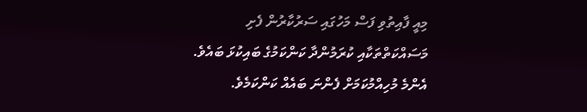މިއީ ފާއިތުވި ފަސް މަހުގައި ސަރުކާރުން ފެށި މަސައްކަތްތަކާއި ކުރަމުންދާ ކަންކަމުގެ ބައިކުޅަ ބައެވެ. އެންމެ މުހިއްމުކަމަށް ފެންނަ ބައެއް ކަންކަމެވެ.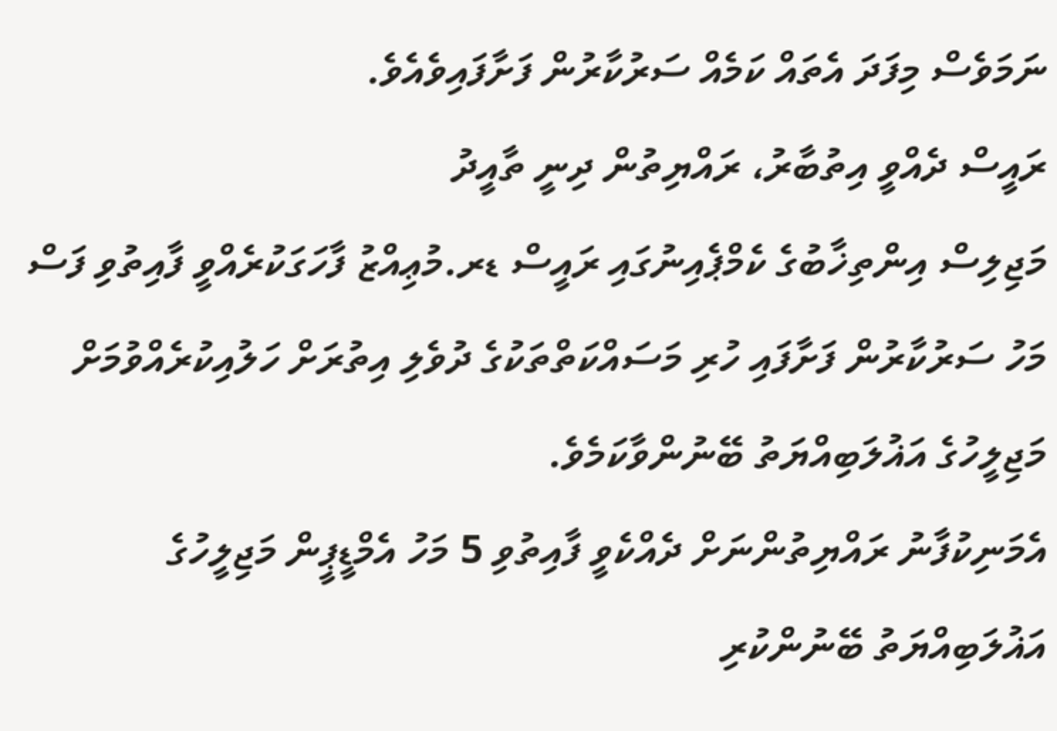ނަމަވެސް މިފަދަ އެތައް ކަމެއް ސަރުކާރުން ފަށާފައިވެއެވެ.
ރައީސް ދެއްވީ އިތުބާރު، ރައްޔިތުން ދިނީ ތާއީދު
މަޖިލިސް އިންތިޚާބުގެ ކެމްޕެއިނުގައި ރައީސް ޑރ.މުޢިއްޒު ފާހަގަކުރެއްވީ ފާއިތުވި ފަސް މަހު ސަރުކާރުން ފަށާފައި ހުރި މަސައްކަތްތަކުގެ ދުވެލި އިތުރަށް ހަލުއިކުރެއްވުމަށް މަޖިލީހުގެ އަޣުލަބިއްޔަތު ބޭނުންވާކަމެވެ.
އެމަނިކުފާނު ރައްޔިތުންނަށް ދެއްކެވީ ފާއިތުވި 5 މަހު އެމްޑީޕީން މަޖިލީހުގެ އަޣުލަބިއްޔަތު ބޭނުންކުރި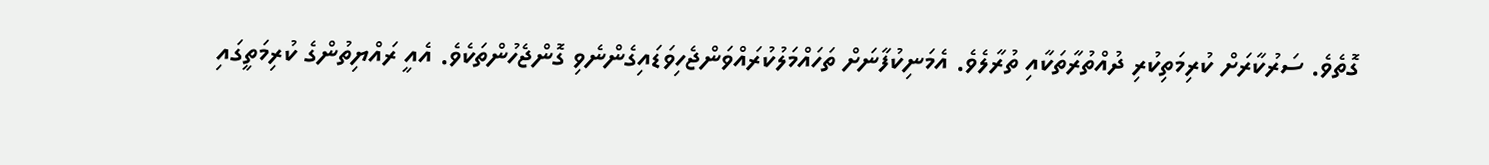ގޮތެވެ. ސަރުކާރަށް ކުރިމަތިކުރި ދުއްތުރާތަކާއި ތުރާލެވެ. އެމަނިކުފާނަށް ތަހައްމަލުކުރައްވަންޖެހިވަޑައިގެންނެވި ގޮންޖެހުންތަކެވެ. އެއީ ރައްޔިތުންގެ ކުރިމަތީގައި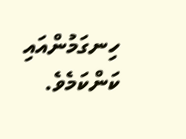ހިނގަމުންއައި ކަންކަމެވެ.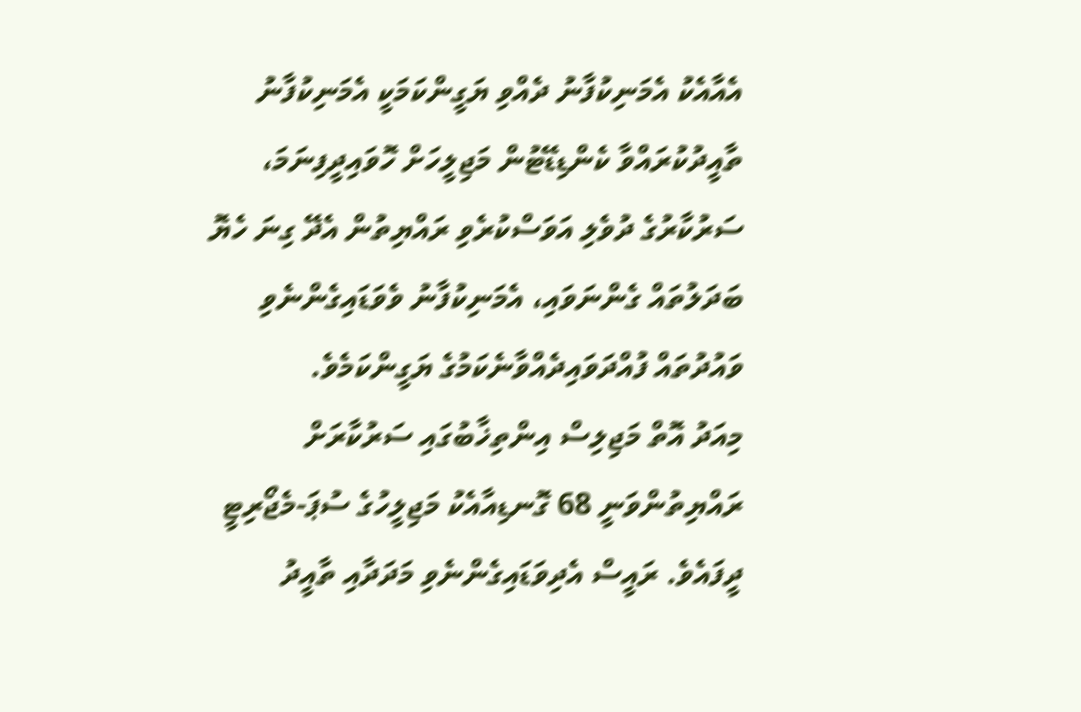އެއާއެކު އެމަނިކުފާނު ދެއްވި ޔަގީންކަމަކީ އެމަނިކުފާނު ތާއީދުކުރައްވާ ކެންޑިޑޭޓުން މަޖިލީހަށް ހޮވައިދީފިނަމަ، ސަރުކާރުގެ ދުވެލި އަވަސްކުރެވި ރައްޔިތުން އެދޭ ގިނަ ހެޔޮ ބަދަލުތައް ގެންނަވައި، އެމަނިކުފާނު ވެވަޑައިގެންނެވި ވައުދުތައް ފުއްދަވައިދެއްވާނެކަމުގެ ޔަގީންކަމެވެ.
މިއަދު އޮތް މަޖިލިސް އިންތިޚާބުގައި ސަރުކާރަށް ރައްޔިތުންވަނީ 68 ގޮނޑިއާއެކު މަޖިލީހުގެ ސުޕަ-މެޖޯރިޓީ ދީފައެވެ. ރައީސް އެދިވަޑައިގެންނެވި މަދަދާއި ތާއީދު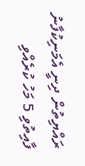ރައްޔިތުން ދިނީ އެމަނިކުފާނު ފާއިތުވި 5 މަހު ކުރެއްވި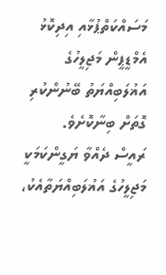މަސައްކަތްޕުޅާއި އިދިކޮޅު އެމްޑީޕީން މަޖިލީހުގެ އަޣުލަބިއްޔަތު ބޭނުންކުރި ގޮތަށް ބިނާކޮށެވެ.
ރައީސް ދެއްވާ ޔަގީންކަމަކީ މަޖިލީހުގެ އަޣުލަބިއްޔަތާއެކު،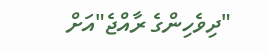"ދިވެހިންގެ ރާއްޖެ"އަށް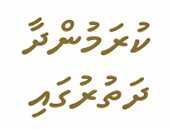ކުރަމުންދާ ދަތުރުގައި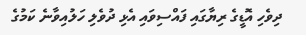ދިވެހި އޮޑީގެ ރިޔާގައި ފައްސިވައި އެޅި ދުވެލި ހަލުއިވާނެ ކަމުގެ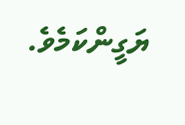ޔަގީންކަމެވެ.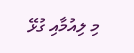މި ލިއުމާއި ގުޅޭ